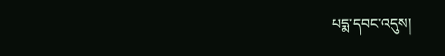པདྨ་དབང་འདུས།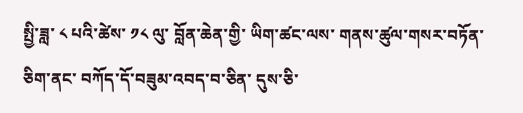སྤྱི་ཟླ་ ༨ པའི་ཚེས་ ༡༨ ལུ་ བློན་ཆེན་གྱི་ ཡིག་ཚང་ལས་ གནས་ཚུལ་གསར་བཏོན་ཅིག་ནང་ བཀོད་དོ་བཟུམ་འབད་བ་ཅིན་ དུས་ཅི་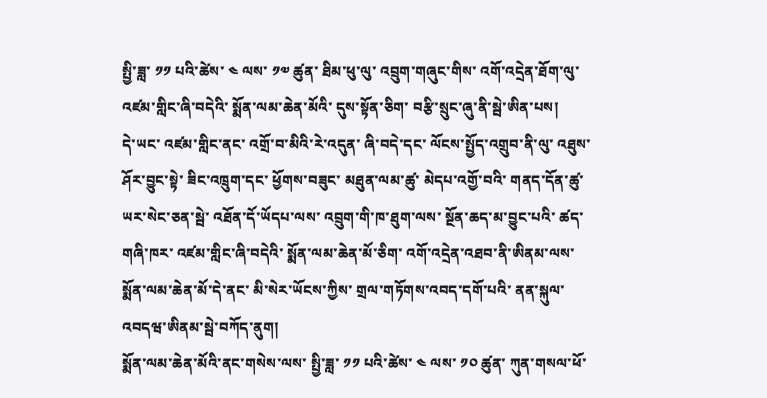སྤྱི་ཟླ་ ༡༡ པའི་ཚེས་ ༤ ལས་ ༡༧ ཚུན་ ཐིམ་ཕུ་ལུ་ འབྲུག་གཞུང་གིས་ འགོ་འདྲེན་ཐོག་ལུ་ འཛམ་གླིང་ཞི་བདེའི་ སྨོན་ལམ་ཆེན་མོའི་ དུས་སྟོན་ཅིག་ བརྩི་སྲུང་ཞུ་ནི་སྦེ་ཨིན་པས།
དེ་ཡང་ འཛམ་གླིང་ནང་ འགྲོ་བ་མིའི་རེ་འདུན་ ཞི་བདེ་དང་ ལོངས་སྤྱོད་འགྲུབ་ནི་ལུ་ འཐུས་ཤོར་བྱུང་སྟེ་ ཟིང་འཁྲུག་དང་ ཕྱོགས་བཟུང་ མཐུན་ལམ་ཚུ་ མེདཔ་འགྱོ་བའི་ གནད་དོན་ཚུ་ ཡར་སེང་ཅན་སྦེ་ འཐོན་དོ་ཡོདཔ་ལས་ འབྲུག་གི་ཁ་ཐུག་ལས་ སྔོན་ཆད་མ་བྱུང་པའི་ ཚད་གཞི་ཁར་ འཛམ་གླིང་ཞི་བདེའི་ སྨོན་ལམ་ཆེན་མོ་ཅིག་ འགོ་འདྲེན་འཐབ་ནི་ཨིནམ་ལས་ སྨོན་ལམ་ཆེན་མོ་དེ་ནང་ མི་སེར་ཡོངས་ཀྱིས་ གྲལ་གཏོགས་འབད་དགོ་པའི་ ནན་སྐུལ་འབདཝ་ཨིནམ་སྦེ་བཀོད་ནུག།
སྨོན་ལམ་ཆེན་མོའི་ནང་གསེས་ལས་ སྤྱི་ཟླ་ ༡༡ པའི་ཚེས་ ༤ ལས་ ༡༠ ཚུན་ ཀུན་གསལ་ཕོ་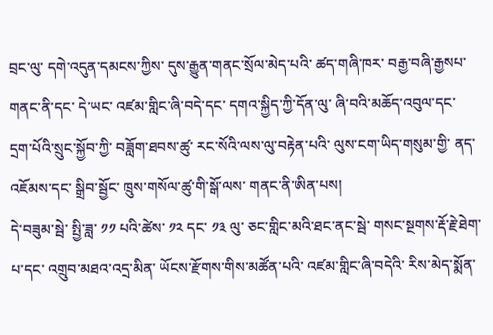བྲང་ལུ་ དགེ་འདུན་དམངས་ཀྱིས་ དུས་རྒྱུན་གནང་སྲོལ་མེད་པའི་ ཚད་གཞི་ཁར་ བརྒྱ་བཞི་རྒྱསཔ་གནང་ནི་དང་ དེ་ཡང་ འཛམ་གླིང་ཞི་བདེ་དང་ དགའ་སྐྱིད་ཀྱི་དོན་ལུ་ ཞི་བའི་མཆོད་འབུལ་དང་ དྲག་པོའི་སྲུང་སྐྱོབ་ཀྱི་ བཟློག་ཐབས་ཚུ་ རང་སོའི་ལས་ལུ་བརྟེན་པའི་ ལུས་ངག་ཡིད་གསུམ་གྱི་ ནད་འཇོམས་དང་ སྒྲིབ་སྦྱོང་ ཁྲུས་གསོལ་ཚུ་གི་སྒོ་ལས་ གནང་ནི་ཨིན་པས།
དེ་བཟུམ་སྦེ་ སྤྱི་ཟླ་ ༡༡ པའི་ཚེས་ ༡༢ དང་ ༡༣ ལུ་ ཅང་གླིང་མའི་ཐང་ནང་སྦེ་ གསང་སྔགས་རྡོ་རྗེ་ཐེག་པ་དང་ འགྲུབ་མཐའ་འདྲ་མིན་ ཡོངས་རྫོགས་གིས་མཚོན་པའི་ འཛམ་གླིང་ཞི་བདེའི་ རིས་མེད་སྨོན་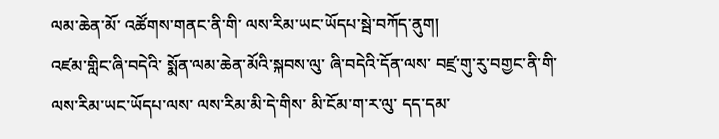ལམ་ཆེན་མོ་ འཚོགས་གནང་ནི་གི་ ལས་རིམ་ཡང་ཡོདཔ་སྦེ་བཀོད་ནུག།
འཛམ་གླིང་ཞི་བདེའི་ སྨོན་ལམ་ཆེན་མོའི་སྐབས་ལུ་ ཞི་བདེའི་དོན་ལས་ བཛྲ་གུ་རུ་བགྱང་ནི་གི་ ལས་རིམ་ཡང་ཡོདཔ་ལས་ ལས་རིམ་མི་དེ་གིས་ མི་ངོམ་ག་ར་ལུ་ དད་དམ་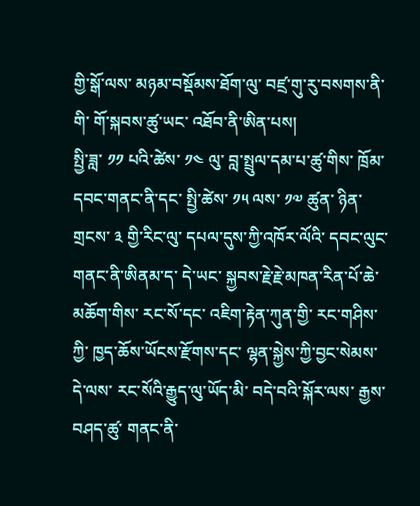གྱི་སྒོ་ལས་ མཉམ་བསྡོམས་ཐོག་ལུ་ བཛྲ་གུ་རུ་བསགས་ནི་གི་ གོ་སྐབས་ཚུ་ཡང་ འཐོབ་ནི་ཨིན་པས།
སྤྱི་ཟླ་ ༡༡ པའི་ཚེས་ ༡༤ ལུ་ བླ་སྤྲུལ་དམ་པ་ཚུ་གིས་ ཁྲོམ་དབང་གནང་ནི་དང་ སྤྱི་ཚེས་ ༡༥ ལས་ ༡༧ ཚུན་ ཉིན་གྲངས་ ༣ གྱི་རིང་ལུ་ དཔལ་དུས་ཀྱི་འཁོར་ལོའི་ དབང་ལུང་གནང་ནི་ཨིནམ་ད་ དེ་ཡང་ སྐྱབས་རྗེ་རྗེ་མཁན་རིན་པོ་ཆེ་མཆོག་གིས་ རང་སོ་དང་ འཇིག་རྟེན་ཀུན་གྱི་ རང་གཤིས་ཀྱི་ ཁྱད་ཆོས་ཡོངས་རྫོགས་དང་ ལྷན་སྐྱེས་ཀྱི་བྱང་སེམས་ དེ་ལས་ རང་སོའི་རྒྱུད་ལུ་ཡོད་མི་ བདེ་བའི་སྐོར་ལས་ རྒྱས་བཤད་ཚུ་ གནང་ནི་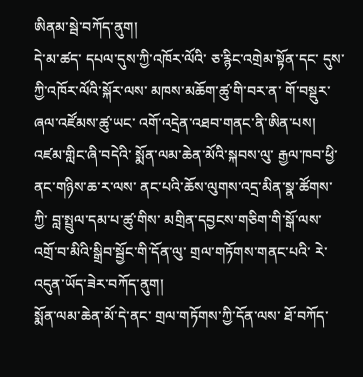ཨིནམ་སྦེ་བཀོད་ནུག།
དེ་མ་ཚད་ དཔལ་དུས་ཀྱི་འཁོར་ལོའི་ ཅ་རྙིང་འགྲེམ་སྟོན་དང་ དུས་ཀྱི་འཁོར་ལོའི་སྐོར་ལས་ མཁས་མཆོག་ཚུ་གི་བར་ན་ གོ་བསྡུར་ཞལ་འཛོམས་ཚུ་ཡང་ འགོ་འདྲེན་འཐབ་གནང་ནི་ཨིན་པས།
འཛམ་གླིང་ཞི་བདེའི་ སྨོན་ལམ་ཆེན་མོའི་སྐབས་ལུ་ རྒྱལ་ཁབ་ཕྱི་ནང་གཉིས་ཆ་ར་ལས་ ནང་པའི་ཆོས་ལུགས་འདྲ་མིན་སྣ་ཚོགས་ཀྱི་ བླ་སྤྲུལ་དམ་པ་ཚུ་གིས་ མགྲིན་དབྱངས་གཅིག་གི་སྒོ་ལས་ འགྲོ་བ་མིའི་སྒྲིབ་སྦྱོང་གི་དོན་ལུ་ གྲལ་གཏོགས་གནང་པའི་ རེ་འདུན་ཡོད་ཟེར་བཀོད་ནུག།
སྨོན་ལམ་ཆེན་མོ་དེ་ནང་ གྲལ་གཏོགས་ཀྱི་དོན་ལས་ ཐོ་བཀོད་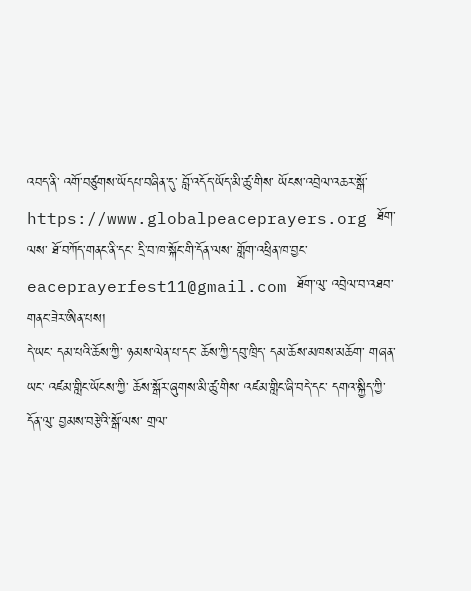འབད་ནི་ འགོ་བཙུགས་ཡོདཔ་བཞིན་དུ་ བློ་འདོད་ཡོད་མི་ཚུ་གིས་ ཡོངས་འབྲེལ་འཆར་སྒོ་ https://www.globalpeaceprayers.org ཐོག་ལས་ ཐོ་བཀོད་གནང་ནི་དང་ དྲི་བ་ཁ་སྐོང་གི་དོན་ལས་ གློག་འཕྲིན་ཁ་བྱང་ eaceprayerfest11@gmail.com ཐོག་ལུ་ འབྲེལ་བ་འཐབ་གནང་ཟེར་ཨིན་པས།
དེ་ཡང་ དམ་པའི་ཆོས་ཀྱི་ ཉམས་ལེན་པ་དང་ ཆོས་ཀྱི་དབུ་ཁྲིད་ དམ་ཆོས་མཁས་མཆོག་ གཞན་ཡང་ འཛམ་གླིང་ཡོངས་ཀྱི་ ཆོས་སྒོར་ཞུགས་མི་ཚུ་གིས་ འཛམ་གླིང་ཞི་བདེ་དང་ དགའ་སྐྱིད་ཀྱི་དོན་ལུ་ བྱམས་བརྩེའི་སྒོ་ལས་ གྲལ་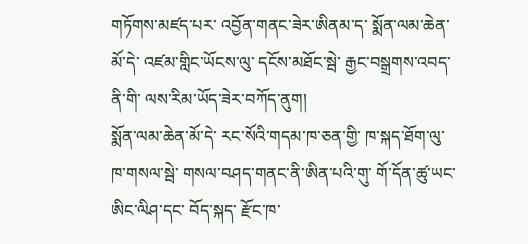གཏོགས་མཛད་པར་ འབྱོན་གནང་ཟེར་ཨིནམ་ད་ སྨོན་ལམ་ཆེན་མོ་དེ་ འཛམ་གླིང་ཡོངས་ལུ་ དངོས་མཐོང་སྦེ་ རྒྱང་བསྒྲགས་འབད་ནི་གི་ ལས་རིམ་ཡོད་ཟེར་བཀོད་ནུག།
སྨོན་ལམ་ཆེན་མོ་དེ་ རང་སོའི་གདམ་ཁ་ཅན་གྱི་ ཁ་སྐད་ཐོག་ལུ་ ཁ་གསལ་སྦེ་ གསལ་བཤད་གནང་ནི་ཨིན་པའི་གུ་ གོ་དོན་ཚུ་ཡང་ ཨིང་ལིཤ་དང་ བོད་སྐད་ རྫོང་ཁ་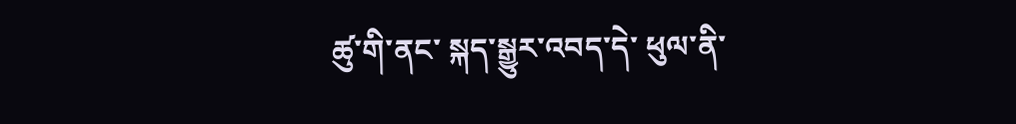ཚུ་གི་ནང་ སྐད་སྒྱུར་འབད་དེ་ ཕུལ་ནི་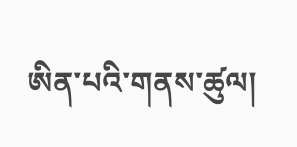ཨིན་པའི་གནས་ཚུལ།